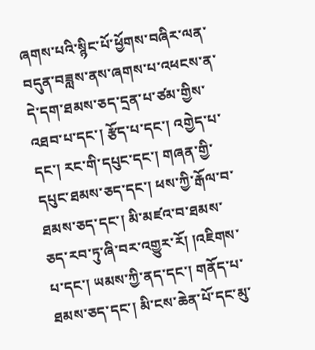ཞགས་པའི་སྙིང་པོ་ཕྱོགས་བཞིར་ལན་བདུན་བཟླས་ནས་ཞགས་པ་འཕངས་ན་དེ་དག་ཐམས་ཅད་དྲན་པ་ཙམ་གྱིས་འཐབ་པ་དང་། རྩོད་པ་དང་། འགྱེད་པ་དང་། རང་གི་དཔུང་དང་། གཞན་གྱི་དཔུང་ཐམས་ཅད་དང་། ཕས་ཀྱི་རྒོལ་བ་ཐམས་ཅད་དང་། མི་མཛའ་བ་ཐམས་ཅད་རབ་ཏུ་ཞི་བར་འགྱུར་རོ། །འཇིགས་པ་དང་། ཡམས་ཀྱི་ནད་དང་། གནོད་པ་ཐམས་ཅད་དང་། མི་ངས་ཆེན་པོ་དང་མུ་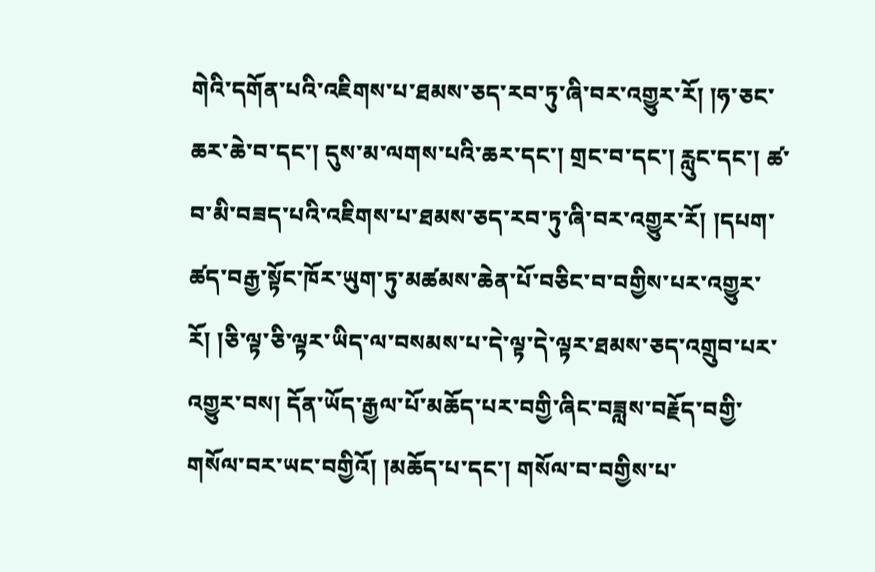གེའི་དགོན་པའི་འཇིགས་པ་ཐམས་ཅད་རབ་ཏུ་ཞི་བར་འགྱུར་རོ། །ཧ་ཅང་ཆར་ཆེ་བ་དང་། དུས་མ་ལགས་པའི་ཆར་དང་། གྲང་བ་དང་། རླུང་དང་། ཚ་བ་མི་བཟད་པའི་འཇིགས་པ་ཐམས་ཅད་རབ་ཏུ་ཞི་བར་འགྱུར་རོ། །དཔག་ཚད་བརྒྱ་སྟོང་ཁོར་ཡུག་ཏུ་མཚམས་ཆེན་པོ་བཅིང་བ་བགྱིས་པར་འགྱུར་རོ། །ཅི་ལྟ་ཅི་ལྟར་ཡིད་ལ་བསམས་པ་དེ་ལྟ་དེ་ལྟར་ཐམས་ཅད་འགྲུབ་པར་འགྱུར་བས། དོན་ཡོད་རྒྱལ་པོ་མཆོད་པར་བགྱི་ཞིང་བཟླས་བརྗོད་བགྱི་གསོལ་བར་ཡང་བགྱིའོ། །མཆོད་པ་དང་། གསོལ་བ་བགྱིས་པ་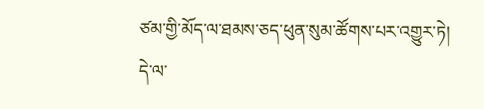ཙམ་གྱི་མོད་ལ་ཐམས་ཅད་ཕུན་སུམ་ཚོགས་པར་འགྱུར་ཏེ། དེ་ལ་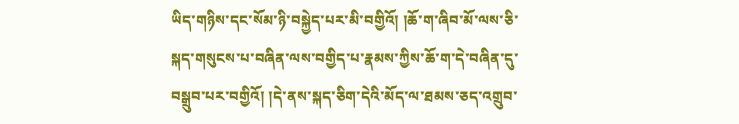ཡིད་གཉིས་དང་སོམ་ཉི་བསྐྱེད་པར་མི་བགྱིའོ། །ཆོ་ག་ཞིབ་མོ་ལས་ཅི་སྐད་གསུངས་པ་བཞིན་ལས་བགྱིད་པ་རྣམས་ཀྱིས་ཆོ་ག་དེ་བཞིན་དུ་བསྒྲུབ་པར་བགྱིའོ། །དེ་ནས་སྐད་ཅིག་དེའི་མོད་ལ་ཐམས་ཅད་འགྲུབ་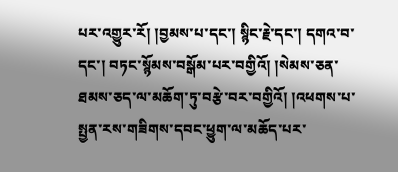པར་འགྱུར་རོ། །བྱམས་པ་དང་། སྙིང་རྗེ་དང་། དགའ་བ་དང་། བཏང་སྙོམས་བསྒོམ་པར་བགྱིའོ། །སེམས་ཅན་ཐམས་ཅད་ལ་མཆོག་ཏུ་བརྩེ་བར་བགྱིའོ། །འཕགས་པ་སྤྱན་རས་གཟིགས་དབང་ཕྱུག་ལ་མཆོད་པར་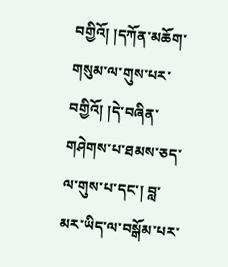བགྱིའོ། །དཀོན་མཆོག་གསུམ་ལ་གུས་པར་བགྱིའོ། །དེ་བཞིན་གཤེགས་པ་ཐམས་ཅད་ལ་གུས་པ་དང་། བླ་མར་ཡིད་ལ་བསྒོམ་པར་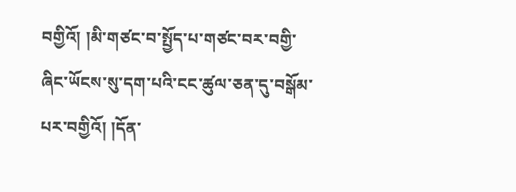བགྱིའོ། །མི་གཙང་བ་སྤྱོད་པ་གཙང་བར་བགྱི་ཞིང་ཡོངས་སུ་དག་པའི་ངང་ཚུལ་ཅན་དུ་བསྒོམ་པར་བགྱིའོ། །དོན་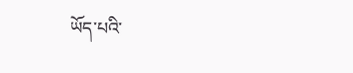ཡོད་པའི་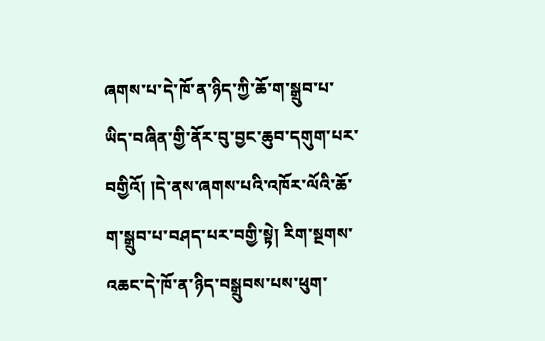ཞགས་པ་དེ་ཁོ་ན་ཉིད་ཀྱི་ཆོ་ག་སྒྲུབ་པ་ཡིད་བཞིན་གྱི་ནོར་བུ་བྱང་ཆུབ་དགུག་པར་བགྱིའོ། །དེ་ནས་ཞགས་པའི་འཁོར་ལོའི་ཆོ་ག་སྒྲུབ་པ་བཤད་པར་བགྱི་སྟེ། རིག་སྔགས་འཆང་དེ་ཁོ་ན་ཉིད་བསྒྲུབས་པས་ཕུག་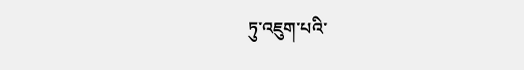ཏུ་འཇུག་པའི་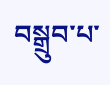བསྒྲུབ་པ་